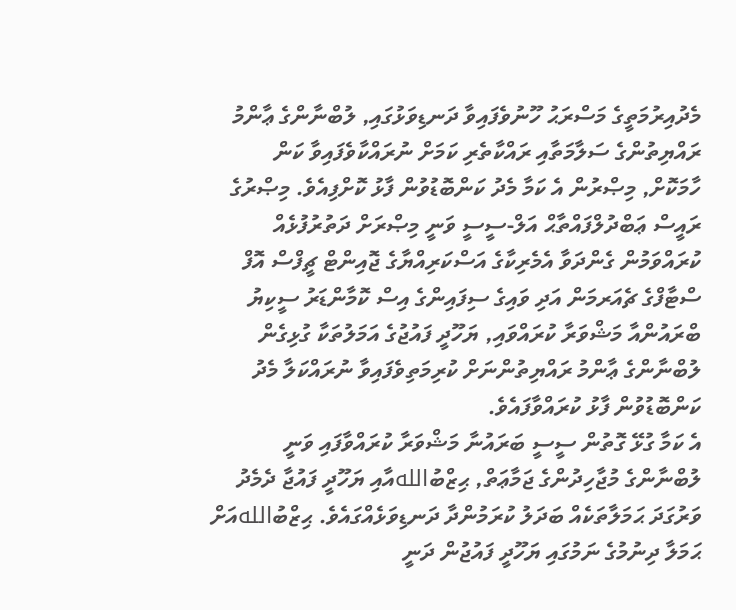މެދުއިރުމަތީގެ މަސްރަޙު ހޫނުވެފައިވާ ދަނޑިވަޅުގައި, ލުބްނާންގެ ޢާންމު ރައްޔިތުންގެ ސަލާމަތާއި ރައްކާތެރި ކަމަށް ނުރައްކާވެފައިވާ ކަން ހާމަކޮށް, މިޞްރުން އެ ކަމާ މެދު ކަންބޮޑުވުން ފާޅު ކޮށްފިއެވެ. މިޞްރުގެ ރައީސް ޢަބްދުލްފައްތާޙް އަލް-ސީސީ ވަނީ މިޞްރަށް ދަތުރުފުޅެއް ކުރައްވަމުން ގެންދަވާ އެމެރިކާގެ އަސްކަރިއްޔާގެ ޖޮއިންޓް ޗީފްސް އޮފް ސްޓާފްގެ ޗެއަރމަން އަދި ވައިގެ ސިފައިންގެ އިސް ކޮމާންޑަރު ސީކިޔު ބްރައުންއާ މަޝްވަރާ ކުރައްވައި, ޔަހޫދީ ފައުޖުގެ އަމަލުތަކާ ގުޅިގެން ލުބްނާންގެ ޢާންމު ރައްޔިތުންނަށް ކުރިމަތިވެފައިވާ ނުރައްކަލާ މެދު ކަންބޮޑުވުން ފާޅު ކުރައްވާފައެވެ.
އެ ކަމާ ގުޅޭ ގޮތުން ސީސީ ބަރައުނާ މަޝްވަރާ ކުރައްވާފައި ވަނީ ލުބްނާންގެ މުޖާހިދުންގެ ޖަމާޢަތް, ޙިޒްބުاللهއާއި ޔަހޫދީ ފައުޖާ ދެމެދު ވަރުގަދަ ޙަމަލާތަކެއް ބަދަލު ކުރަމުންދާ ދަނޑިވަޅެއްގައެވެ. ޙިޒްބުاللهއަށް ޙަމަލާ ދިނުމުގެ ނަމުގައި ޔަހޫދީ ފައުޖުން ދަނީ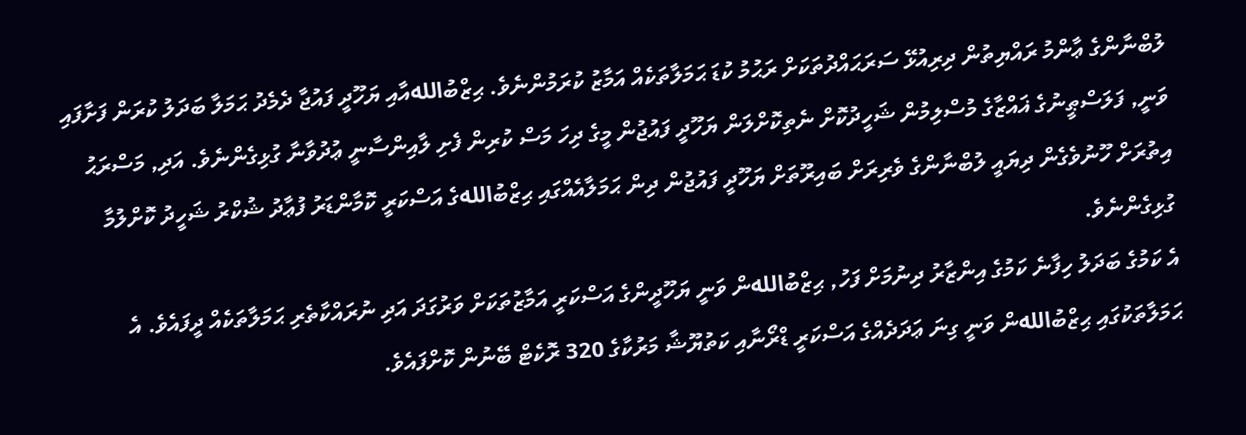ލުބްނާންގެ ޢާންމު ރައްޔިތުން ދިރިއުޅޭ ސަރަޙައްދުތަކަށް ރަޙުމު ކުޑަ ޙަމަލާތަކެއް އަމާޒު ކުރަމުންނެވެ. ޙިޒްބުاللهއާއި ޔަހޫދީ ފައުޖާ ދެމެދު ޙަމަލާ ބަދަލު ކުރަން ފަށާފައި ވަނީ, ފަލަސްޠީނުގެ ޣައްޒާގެ މުސްލިމުން ޝަހީދުކޮށް ނެތިކޮށްލަން ޔަހޫދީ ފައުޖުން މީގެ ދިހަ މަސް ކުރިން ފެށި ލާއިންސާނީ ޢުދުވާނާ ގުޅިގެންނެވެ. އަދި, މަސްރަޙު އިތުރަށް ހޫނުވެގެން ދިޔައީ ލުބްނާންގެ ވެރިރަށް ބައިރޫތަށް ޔަހޫދީ ފައުޖުން ދިން ޙަމަލާއެއްގައި ޙިޒްބުاللهގެ އަސްކަރީ ކޮމާންޑަރު ފުޢާދު ޝުކްރު ޝަހީދު ކޮށްލުމާ ގުޅިގެންނެވެ.
އެ ކަމުގެ ބަދަލު ހިފާނެ ކަމުގެ އިންޒާރު ދިނުމަށް ފަހު, ޙިޒްބުاللهން ވަނީ ޔަހޫދީންގެ އަސްކަރީ އަމާޒުތަކަށް ވަރުގަދަ އަދި ނުރައްކާތެރި ޙަމަލާތަކެއް ދީފައެވެ. އެ ޙަމަލާތަކުގައި ޙިޒްބުاللهން ވަނީ ގިނަ ޢަދަދެއްގެ އަސްކަރީ ޑްރޯނާއި ކަތުޔޫޝާ މަރުކާގެ 320 ރޮކެޓް ބޭނުން ކޮށްފައެވެ.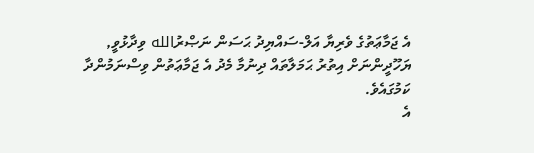އެ ޖަމާޢަތުގެ ވެރިޔާ އަލް-ސައްޔިދު ޙަސަން ނަޞްރުالله ވިދާޅުވީ, ޔަހޫދީންނަށް އިތުރު ޙަމަލާތައް ދިނުމާ މެދު އެ ޖަމާޢަތުން ވިސްނަމުންދާ ކަމުގައެވެ.
އެ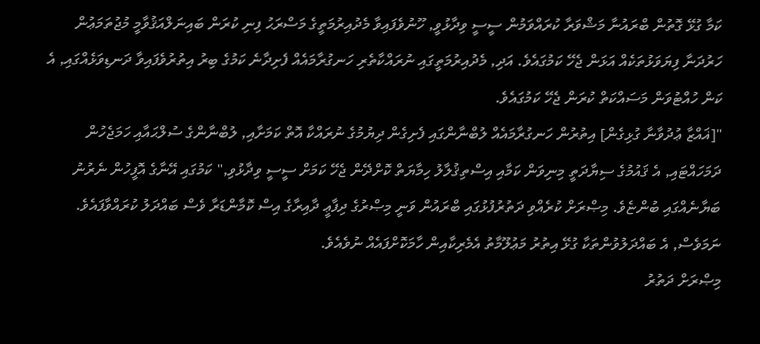ކަމާ ގުޅޭ ގޮތުން ބްރައުނާ މަޝްވަރާ ކުރައްވަމުން ސީސީ ވިދާޅުވީ, ހޫނުވެފައިވާ މެދުއިރުމަތީގެ މަސްރަޙު ފިނި ކުރަން ބައިނަލްއަޤުވާމީ މުޖުތަމަޢުން ހަރުދަނާ ފިޔަވަޅުތަކެއް އަޅަން ޖެހޭ ކަމުގައެވެ. އަދި, މެދުއިރުމަތީގައި ނުރައްކާތެރި ހަނގުރާމައެއް ފެށިދާނެ ކަމުގެ ބިރު އިތުރުވެފައިވާ ދަނޑިވަޅެއްގައި, އެ ކަން ހުއްޓުވަން މަސައްކަތް ކުރަން ޖެހޭ ކަމުގައެވެ.
"[ޣައްޒާ ޢުދުވާނާ ގުޅިގެން] އިތުރުން ހަނގުރާމައެއް ލުބްނާންގައި ފެށިގެން ދިޔުމުގެ ނުރައްކާ އޮތް ކަމަށާއި, ލުބްނާންގެ ސުލްޙައާއި ހަމަޖެހުން ދަމަހައްޓައި, އެ ޤައުމުގެ ސިޔާދަތީ މިނިވަން ކަމާއި އިސްތިޤުލާލު ހިމާޔަތް ކޮށްދޭން ޖެހޭ ކަމަށް ސީސީ ވިދާޅުވި," ކަމުގައި އޭނާގެ އޮފީހުން ނެރުނު ބަޔާނެއްގައި ބުންޏެވެ. މިޞްރަށް ކުރެއްވި ދަތުރުފުޅުގައި ބްރައުން ވަނީ މިޞްރުގެ ދިފާޢީ ދާއިރާގެ އިސް ކޮމާންޑަރާ ވެސް ބައްދަލު ކުރައްވާފައެވެ. ނަމަވެސް, އެ ބައްދަލުވުންތަކާ ގުޅޭ އިތުރު މަޢުލޫމާތު އެމެރިކާއިން ހާމަކޮށްފައެއް ނުވެއެވެ.
މިޞްރަށް ދަތުރު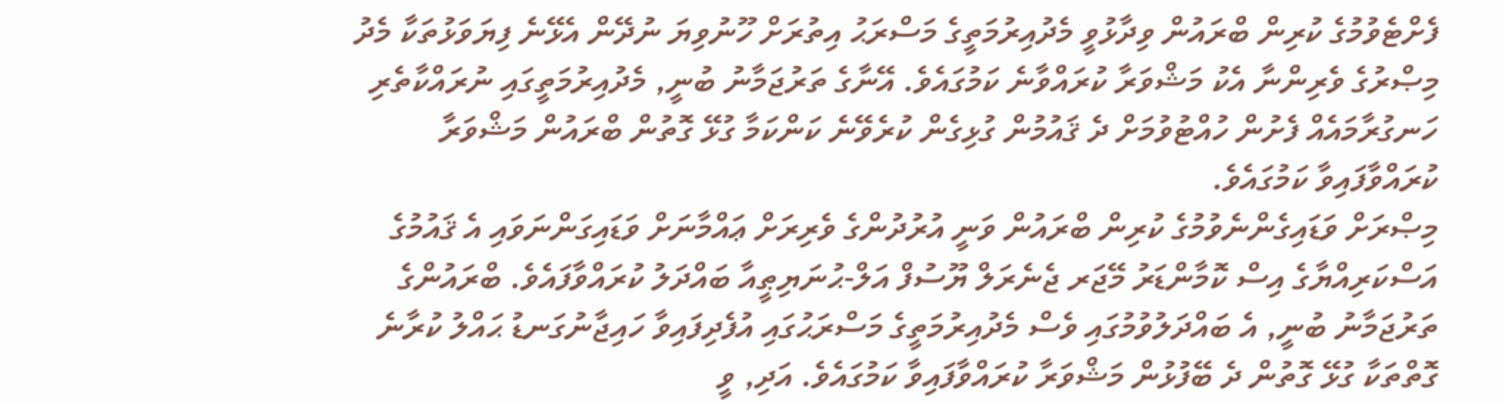ފެށްޓެވުމުގެ ކުރިން ބްރައުން ވިދާޅުވީ މެދުއިރުމަތީގެ މަސްރަޙު އިތުރަށް ހޫނުވިޔަ ނުދޭން އެޅޭނެ ފިޔަވަޅުތަކާ މެދު މިޞްރުގެ ވެރިންނާ އެކު މަޝްވަރާ ކުރައްވާނެ ކަމުގައެވެ. އޭނާގެ ތަރުޖަމާނު ބުނީ, މެދުއިރުމަތީގައި ނުރައްކާތެރި ހަނގުރާމައެއް ފެށުން ހުއްޓުވުމަށް ދެ ޤައުމުން ގުޅިގެން ކުރެވޭނެ ކަންކަމާ ގުޅޭ ގޮތުން ބްރައުން މަޝްވަރާ ކުރައްވާފައިވާ ކަމުގައެވެ.
މިޞްރަށް ވަޑައިގެންނެވުމުގެ ކުރިން ބްރައުން ވަނީ އުރުދުންގެ ވެރިރަށް ޢައްމާނަށް ވަޑައިގަންނަވައި އެ ޤައުމުގެ އަސްކަރިއްޔާގެ އިސް ކޮމާންޑަރު މޭޖަރ ޖެނެރަލް ޔޫސުފް އަލް-ޙުނަޔިޠީއާ ބައްދަލު ކުރައްވާފައެވެ. ބްރައުންގެ ތަރުޖަމާނު ބުނީ, އެ ބައްދަލުވުމުގައި ވެސް މެދުއިރުމަތީގެ މަސްރަޙުގައި އުފެދިފައިވާ ހައިޖާނުގަނޑު ޙައްލު ކުރާނެ ގޮތްތަކާ ގުޅޭ ގޮތުން ދެ ބޭފުޅުން މަޝްވަރާ ކުރައްވާފައިވާ ކަމުގައެވެ. އަދި, ވީ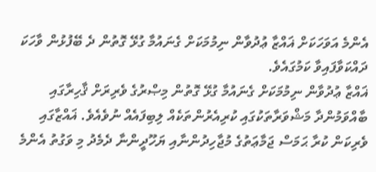އެންމެ އަވަހަކަށް ޣައްޒާ ޢުދުވާން ނިމުމަކަށް ގެނައުމާ ގުޅޭ ގޮތުން ދެ ބޭފުޅުން ވާހަކަ ދައްކަވާފައިވާ ކަމުގައެވެ.
ޣައްޒާ ޢުދުވާން ނިމުމަކަށް ގެނައުމާ ގުޅޭ ގޮތުން މިޞްރުގެ ވެރިރަށް ޤާހިރާގައި ބާއްވަމުންދާ މަޝްވަރާތަކުގައި ކުރިއެރުންތަކެއް ލިބިފައެއް ނުވެއެވެ. ޣައްޒާގައި ވެރިކަން ކުރާ ޙަމަސް ޖަމާޢަތުގެ މުޖާހިދުންނާއި ޔަހޫދީންނާ ދެމެދު މި ވަގުތު އެންމެ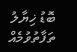ބޮޑު ޚިޔާލު ތަފާތުވުމެއް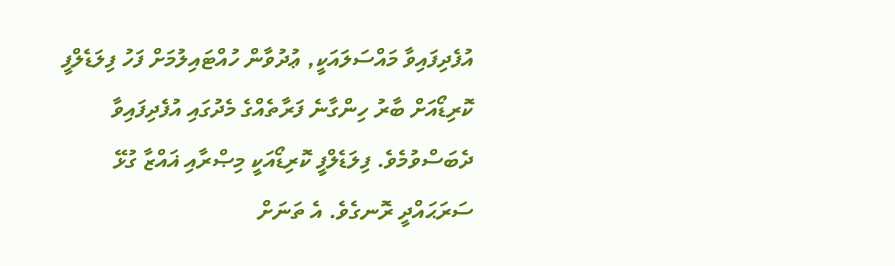އުފެދިފައިވާ މައްސަލައަކީ, ޢުދުވާން ހުއްޓައިލުމަށް ފަހު ފިލަޑެލްފީ ކޮރިޑޯއަށް ބާރު ހިންގާނެ ފަރާތެއްގެ މެދުގައި އުފެދިފައިވާ ދެބަސްވުމެވެ. ފިލަޑެލްފީ ކޮރިޑޯއަކީ މިޞްރާއި ޣައްޒާ ގުޅޭ ސަރަޙައްދީ ރޮނގެވެ. އެ ތަނަށް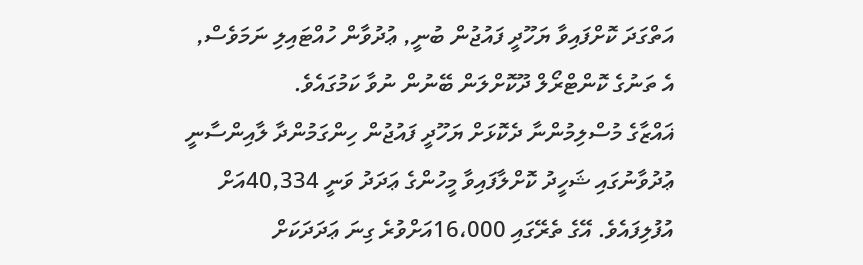އަތްގަދަ ކޮށްފައިވާ ޔަހޫދީ ފައުޖުން ބުނީ, ޢުދުވާން ހުއްޓައިލި ނަމަވެސް, އެ ތަނުގެ ކޮންޓްރޯލް ދޫކޮށްލަން ބޭނުން ނުވާ ކަމުގައެވެ.
ޣައްޒާގެ މުސްލިމުންނާ ދެކޮޅަށް ޔަހޫދީ ފައުޖުން ހިންގަމުންދާ ލާއިންސާނީ ޢުދުވާނުގައި ޝަހީދު ކޮށްލާފައިވާ މީހުންގެ ޢަދަދު ވަނީ 40,334އަށް އުފުލިފައެވެ. އޭގެ ތެރޭގައި 16،000އަށްވުރެ ގިނަ ޢަދަދަކަށް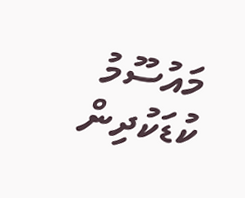މައުސޫމު ކުޑަކުދިން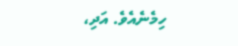ހިމެނެއެވެ. އަދި،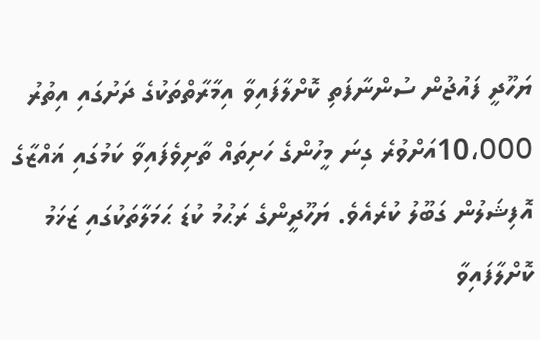ޔަހޫދީ ފައުޖުން ސުންނާފަތި ކޮށްލާފައިވާ އިމާރާތްތަކުގެ ދަށުގައި އިތުރު 10،000އަށްވުރެ ގިނަ މީހުންގެ ހަށިތައް ތާށިވެފައިވާ ކަމުގައި ޣައްޒާގެ އޮފިޝަލުން ގަބޫލު ކުރެއެވެ. ޔަހޫދީންގެ ރަޙުމު ކުޑަ ޙަމަލާތަކުގައި ޒަޚަމު ކޮށްލާފައިވާ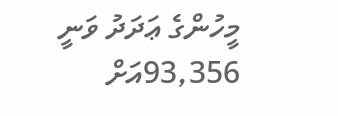މީހުންގެ ޢަދަދު ވަނީ 93,356އަށް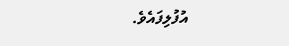އުފުލިފައެވެ.